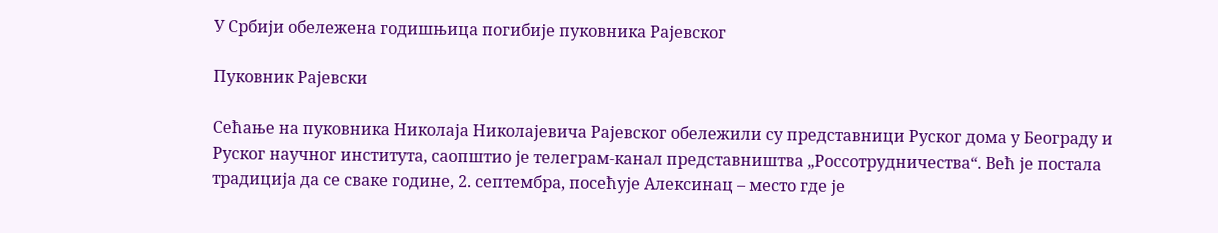У Србији обележена годишњица погибије пуковника Рајевског

Пуковник Рајевски

Сећање на пуковника Николаја Николајевича Рајевског обележили су представници Руског дома у Београду и Руског научног института, саопштио је телеграм-канал представништва „Россотрудничества“. Већ је постала традиција да се сваке године, 2. септембра, посећује Алексинац – место где је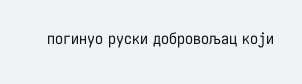погинуо руски добровољац који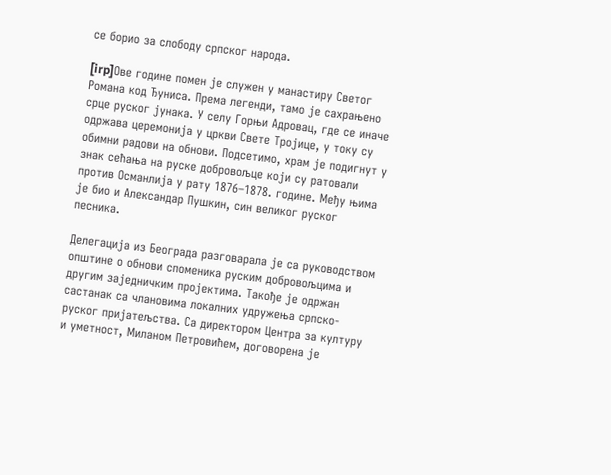се борио за слободу српског народа.

[irp]Ове године помен је служен у манастиру Светог Романа код Ђуниса. Према легенди, тамо је сахрањено срце руског јунака. У селу Горњи Адровац, где се иначе одржава церемонија у цркви Свете Тројице, у току су обимни радови на обнови. Подсетимо, храм је подигнут у знак сећања на руске добровољце који су ратовали против Османлија у рату 1876–1878. године. Међу њима је био и Александар Пушкин, син великог руског песника.

Делегација из Београда разговарала је са руководством општине о обнови споменика руским добровољцима и другим заједничким пројектима. Такође је одржан састанак са члановима локалних удружења српско-руског пријатељства. Са директором Центра за културу и уметност, Миланом Петровићем, договорена је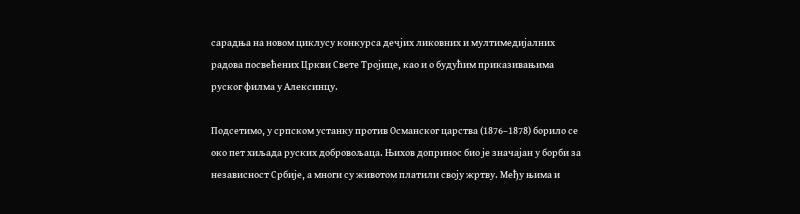сарадња на новом циклусу конкурса дечјих ликовних и мултимедијалних радова посвећених Цркви Свете Тројице, као и о будућим приказивањима руског филма у Алексинцу.

Подсетимо, у српском устанку против Османског царства (1876–1878) борило се око пет хиљада руских добровољаца. Њихов допринос био је значајан у борби за независност Србије, а многи су животом платили своју жртву. Међу њима и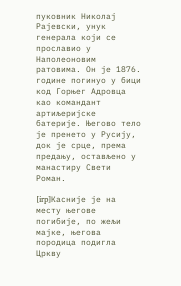пуковник Николај Рајевски, унук генерала који се прославио у Наполеоновим ратовима. Он је 1876. године погинуо у бици код Горњег Адровца као командант артиљеријске батерије. Његово тело је пренето у Русију, док је срце, према предању, остављено у манастиру Свети Роман.

[irp]Касније је на месту његове погибије, по жељи мајке, његова породица подигла Цркву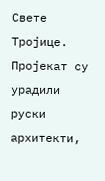Свете Тројице. Пројекат су урадили руски архитекти,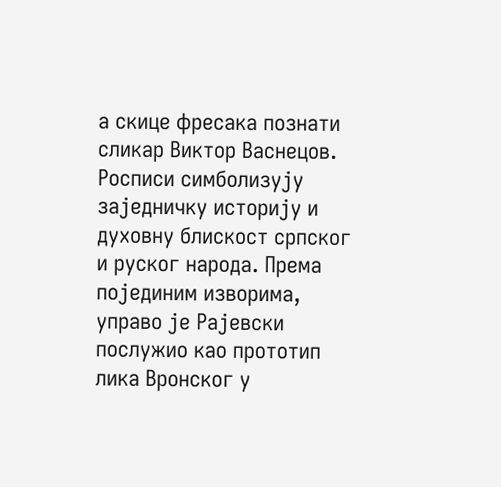а скице фресака познати сликар Виктор Васнецов. Росписи симболизују заједничку историју и духовну блискост српског и руског народа. Према појединим изворима, управо је Рајевски послужио као прототип лика Вронског у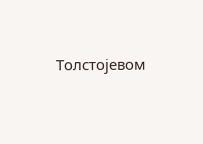Толстојевом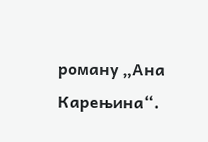роману „Ана Карењина“.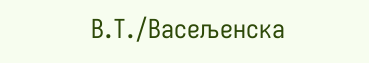В.Т./Васељенска